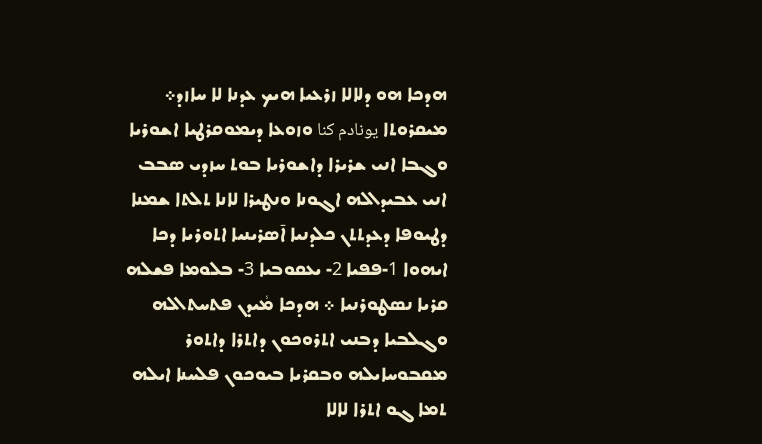ܗܕܟܐ ܗܘ ܕܠܐܠܐ ܙܪܥܝܐ ܗܝܟ ܥܕܢܐ ܠܐ ܚܐܙܕ܀ ܡܝܩܪܘܬܐ يونادم كنا ܘܙܘܥܐ ܕܝܡܘܩܪܛܝܐ ܐܫܘܪܝܐ ܘܓܒܐ ܐܢܝ ܫܪܝܪܐ ܕܐܫܘܪܝܐ ܒܘܬ ܚܙܕܝ ܤܒܒ ܐܢܝ ܥܒܝܕܐܠܗ ܐܓܘܢܐ ܘܢܛܝܪܐ ܠܐܢܐ ܬܠܬܐ ܫܡܢܐ ܕܛܝܘܦܐ ܕܥܕܬܬܢ ܟܠܕܢܝܐ ܐ̄ܣܪܝܢܝܐ ܐܬܘܪܝܐ ܕܟܐ ܐܝܗܘܐ 1-ܦܦܝܐ 2- ܝܥܩܘܒܝܐ 3- ܒܠܘܡܐ ܦܫܠܗ ܩܪܝܐ ܢܤܛܘܪܢܝܐ ܀ ܗܕܟܐ ܡܵܝܕܢ ܦܬܚܬܐܠܗ ܘܓܠܒܝܐ ܕܒܢܝ ܐܬܪܘܟܘܢ ܕܐܬܪܐ ܕܐܬܘܪ ܡܩܒܘܚܐܝܠܗ ܘܒܩܪܝܐ ܒܝܘܟܘܢ ܦܠܚܢܐ ܐܝܠܗ ܬܡܐ ܓܘ ܐܬܪܐ ܠܐܠܐ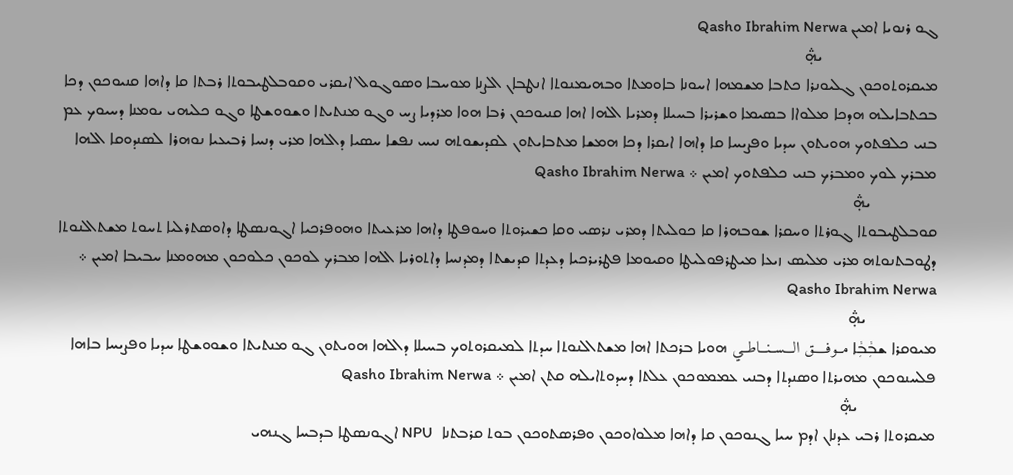ܓܘ ܪܢܘܝܐ ܐܡܝܢ Qasho Ibrahim Nerwa
                            ܞ
ܡܝܩܪܘܬܘܟܘܢ ܓܠܝܘܢܪܐ ܟܬܒܐ ܡܫܡܗܐ ܐܚܘܢܐ ܒܐܘܡܬܐ ܘܒܗܝܡܢܘܬܐ ܐܢܛܒܐܢ ܐܠܨܢܐ ܡܘܚܒܐ ܘܣܘܓܘܠ ܐܝܩܪܝ ܘܩܘܒܠܛܝܒܘܬܐ ܪܒܬܐ ܩܐ ܕܐܗܐ ܩܢܝܘܟܘܢ ܕܟܐ ܒܟܬܒܐܝܠܗ ܗܕܟܐ ܡܠܘܐܐ ܒܤܝܡܐ ܘܫܪܝܪܐ ܒܚܝܠܐ ܕܡܪܝܐ ܐܠܗܐ ܐܗܐ ܩܢܝܘܟܘܢ ܪܒܐ ܗܘܐ ܡܪܕܝܐ ܨܚ ܘܓܘ ܡܢܬܝܬܐ ܘܫܘܘܫܛܐ ܘܓܘ ܟܠܝܗܝ ܝܘܡܢܐ ܕܚܝܘܟ ܥܡ ܒܢܝ ܟܠܦܬܘܟ ܗܘܝܬܘܢ ܚܕܝܐ ܘܦܨܝܚܐ ܩܐ ܕܐܗܐ ܐܝܩܪܐ ܕܟܐ ܗܡܫܐ ܡܬܒܐܝܬܘܢ ܠܩܕܝܫܘܬܗ ܢܝܚ ܢܦܫܐ ܚܤܝܐ ܕܐܠܗܐ ܡܪܝ ܕܢܚܐ ܪܒܝܥܝܐ ܢܘܗܪܐ ܠܤܢܕܘܩܐ ܐܠܗܐ ܡܒܪܟ ܠܘܟ ܘܡܒܪܟ ܒܢܝ ܟܠܦܬܘܟ ܐܡܝܢ ܀ Qasho Ibrahim Nerwa
                ܞ
ܩܘܒܠܛܝܒܘܬܐ ܓܘܪܬܐ ܘܚܩܪܐ ܫܘܒܗܪܐ ܩܐ ܟܘܠܝܬܐ ܕܡܪܝ ܢܪܣܝ ܘܩܐ ܟܫܝܪܘܬܐ ܘܚܘܦܛܐ ܕܐܗܐ ܡܪܥܝܬܐ ܘܗܘܦܪܟܝܐ ܐܓܘܢܤܛܐ ܕܐܘܣܬܪܠܝܐ ܬܚܘܬ ܡܫܬܐܠܢܘܬܐ ܕܛܘܒܬܢܘܬܗ ܡܪܝ ܡܠܝܣ ܙܝܥܐ ܡܝܛܪܦܘܠܝܛܐ ܘܩܝܘܡܐ ܦܛܪܝܪܟܝܐ ܕܥܕܬܐ ܩܕܝܫܬܐ ܕܡܕܢܚܐ ܕܐܬܘܪܝܐ ܐܠܗܐ ܡܒܪܟ ܠܘܟܘܢ ܟܠܘܟܘܢ ܡܗܘܡܢܐ ܚܒܝܒܐ ܐܡܝܢ ܀ Qasho Ibrahim Nerwa
                 ܞ
ܡܝܘܩܪܐ ܫܒܼܵܒܼܵܐ مــوفــــق الـــســنــاطــي ܗܘܝܐ ܒܪܟܬܐ ܐܗܐ ܡܫܬܐܠܢܘܬܐ ܚܕܬܐ ܠܡܝܩܪܘܬܘܟ ܒܚܝܠܐ ܕܐܠܗܐ ܗܘܝܬܘܢ ܓܘ ܡܢܬܝܬܐ ܘܫܘܘܫܛܐ ܚܕܝܐ ܘܦܨܝܚܐ ܒܐܗܐ ܦܠܚܢܘܟܘܢ ܡܗܝܪܬܐ ܘܣܢܕܬܐ ܕܒܢܝ ܥܡܡܘܟܘܢ ܥܠܬܐ ܕܚܕܘܬܐܝܠܗ ܩܬܢ ܐܡܝܢ ܀ Qasho Ibrahim Nerwa
                   ܞ
ܡܝܩܪܘܬܐ ܪܒܝ ܥܕܢܐܢ ܐܕܡ ܚܝܐ ܓܢܘܟܘܢ ܩܐ ܕܐܗܐ ܡܠܘܐܘܟܘܢ ܘܦܪܣܬܘܟܘܢ ܒܘܬ ܩܪܒܬܢܐ  NPU ܐܓܘܢܤܛܐ ܒܕܒܚܐ ܓܢܗܝ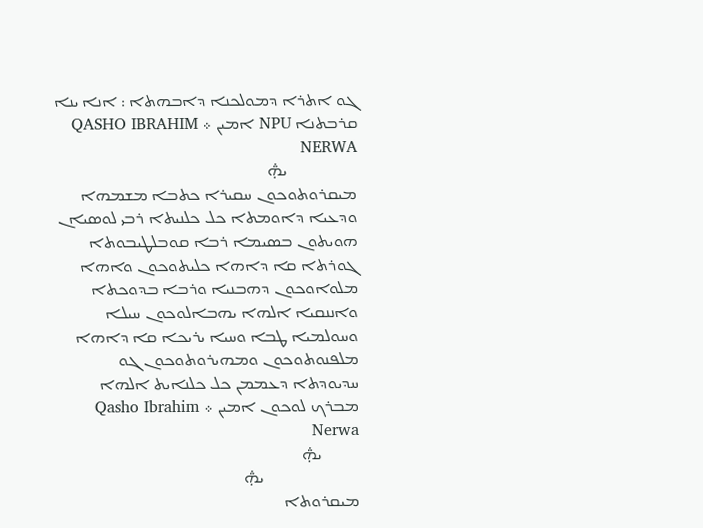ܓܘ ܐܬܪܐ ܕܡܘܠܟܢܐ ܕܐܒܗܬܐ : ܐܢܐ ܝܢܐ ܩܪܒܬܢܐ NPU ܐܡܝܢ ܀ QASHO IBRAHIM NERWA
                 ܞ
ܡܝܩܪܘܬܘܟܘܢ ܚܩܝܪܐ ܟܬܒܐ ܡܫܡܗܐ ܘܕܥܝܐ ܕܐܘܡܬܐ ܟܠ ܟܠܢܝܬܐ ܪܒܝ ܠܘܣܝܐܢ ܗܘܝܬܘܢ ܒܤܝܡܐ ܪܒܐ ܩܘܒܠܛܝܒܘܬܐ ܓܘܪܬܐ ܩܐ ܕܐܗܐ ܟܠܝܬܘܟܘܢ ܘܐܗܐ ܡܠܘܐܘܟܘܢ ܕܗܒܢܝܐ ܘܪܒܐ ܒܕܘܟܬܐ ܘܐܢܢܩܝܐ ܐܠܗܐ ܝܗܒܐܠܘܟܘܢ ܚܝܠܐ ܘܚܘܠܡܝܐ ܛܒܐ ܘܚܝܐ ܝܪܝܟܐ ܩܐ ܕܐܗܐ ܡܠܦܢܘܬܘܟܘܢ ܘܡܗܝܪܘܬܘܟܘܢ ܓܘ ܚܕܝܘܕܬܐ ܕܥܡܡܢ ܟܠ ܟܠܢܐܝܬ ܐܠܗܐ ܡܒܪܟ ܠܘܟܘܢ ܐܡܝܢ ܀ Qasho Ibrahim Nerwa
         ܞ
                       ܞ
ܡܝܩܪܘܬܐ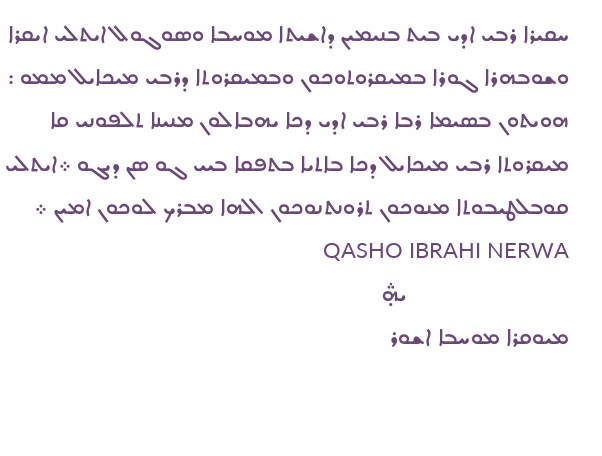ܚܩܝܪܐ ܪܒܝ ܐܕܝ ܒܝܬ ܒܢܝܡܝܢ ܕܐܫܝܬܐ ܡܘܚܒܐ ܘܣܘܓܘܠ ܐܝܬܠܝ ܐܝܩܪܐ ܘܫܘܒܗܪܐ ܓܘܪܐ ܒܡܝܩܪܘܬܘܟܘܢ ܘܒܡܝܩܪܘܬܐ ܕܪܒܝ ܡܝܟܐܝܠ ܡܡܘ : ܗܘܝܬܘܢ ܒܤܝܡܐ ܪܒܐ ܪܒܝ ܐܕܝ ܕܟܐ ܝܗܒܐܠܘܢ ܡܢܝܢܐ ܬܠܦܘܢܝ ܩܐ ܡܝܩܪܘܬܐ ܪܒܝ ܡܝܟܐܝܠ ܕܟܐ ܒܐܬܝܐ ܒܬܦܩܐ ܒܝܝ ܓܘ ܣܢ ܕܝܓܘ ܀ܐܝܬܠܝ ܩܘܒܠܛܝܒܘܬܐ ܡܢܘܟܘܢ ܬܪܘܢܬܢܘܟܘܢ ܐܠܗܐ ܡܒܪܟ ܠܘܟܘܢ ܐܡܝܢ ܀  QASHO IBRAHI NERWA
                             ܞ
ܡܝܘܩܪܐ ܡܘܚܒܐ ܐܫܘܪ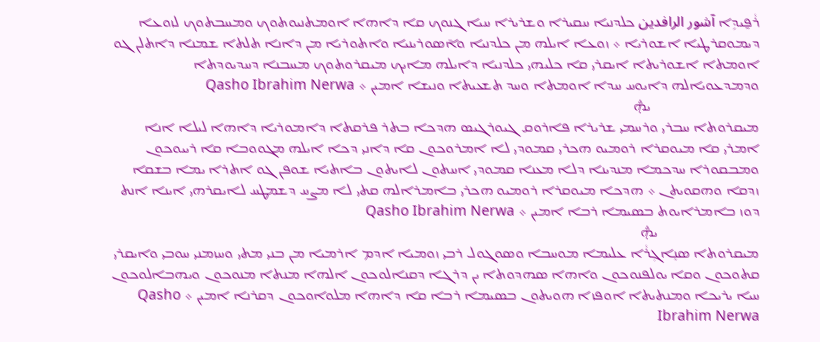ܪܵܦ̰ܝܕܹܐ آشور الرافدين ܟܠܕܢܝܐ ܚܩܝܪܐ ܘܫܪܝܪܐ ܚܝܐ ܓܢܘܟ ܩܐ ܕܐܗܐ ܐܘܡܬܢܝܘܬܘܟ ܘܡܚܒܬܘܟ ܠܙܘܥܐ ܕܝܡܘܩܪܛܝܐ ܐܫܘܪܝܐ ܀ ܙܘܥܐ ܐܝܠܗ ܡܢ ܟܠܕܢܝܐ ܘܐ̄ܣܘܪܝܢܝܐ ܘܐܬܘܪܝܐ ܡܢ ܕܐܢܐ ܬܠܬܐ ܫܡܢܐ ܕܐܬܠܢ ܓܘ ܐܘܡܬܐ ܐܫܘܪܝܬܐ ܐܝܩܪܝ ܩܐ ܟܠܝܗܝ ܟܠܕܢܝܐ ܕܐܝܠܗ ܡܐܝܟ ܡܝܩܪܘܬܘܟ ܡܚܒܢܐ ܕܚܕܝܘܕܬܐ ܘܕܡܕܥܘܝܐܠܗ ܕܐܝܘܚ ܚܕܐ ܐܘܡܬܐ ܘܚܕ ܬܫܥܝܬܐ ܘܢܝܫܐ ܐܡܝܢ ܀ Qasho Ibrahim Nerwa
                              ܞ
ܡܝܩܪܘܬܐ ܚܒܪܝ ܘܪܚܡܝ ܫܪܝܪܐ ܦܐܪܘܩ ܓܝܘܪܓܝܣ ܗܕܟܐ ܒܬܪ ܦܪܩܬܐ ܕܐܡܘܪܝܐ ܕܐܗܐ ܠܝܠܐ ܐܢܐ ܐܡܪܝ ܩܐ ܡܝܘܩܪܐ ܪܘܡܝܘ ܗܟܪܝ ܩܡܘܕܝ ܠܐ ܐܡܪܘܟܘܢ ܩܐ ܕܐܢܝ ܕܟܐ ܐܝܠܗ ܡܓܘܘܒܐ ܩܐ ܪܝܝܘܟܘܢ ܘܡܒܩܘܪܐ ܚܕܟܡܐ ܡܢܕܝܢܐ ܕܠܐ ܡܥܢܐ ܩܡܘܕܝ ܐܚܬܘܢ ܠܐܝܬܘܢ ܒܐܬܝܐ ܫܘܦܢ ܓܘ ܐܬܪܐ ܝܡܐ ܒܫܩܐ ܙܕܩܐ ܘܗܩܘܝܬܢ ܀ ܗܕܟܐ ܡܝܘܩܪܐ ܪܘܡܝܘ ܗܟܪܝ ܒܐܡܪܐܠܗ ܩܬܝ ܠܐ ܡܨܚ ܕܫܡܛܚ ܠܐܝܩܪܗܝ ܐܝܢܐ ܐܢܬ ܕܘܙ ܒܐܡܪܐܝܘܬ ܒܤܝܡܐ ܪܒܐ ܐܡܝܢ ܀ Qasho Ibrahim Nerwa
                            ܞ
ܡܝܩܪܘܬܐ ܤܢܸܐܓܼܪܵܐ ܥܠܝܡܐ ܡܘܚܒܐ ܘܤܘܓܘܠ ܪܒܝ ܙܘܡܝܐ ܐܕܡ ܐܪܡܝܐ ܡܢ ܒܢܝ ܡܬܝ ܘܚܙܡܢܝ ܚܘܒܝ ܘܐܝܩܪܝ ܩܬܘܟܘܢ ܘܩܐ ܝܘܠܦܢܘܟܘܢ ܘܐܗܐ ܤܗܕܘܬܐ ܝܢ ܕܪܓܐ ܕܩܢܐܠܘܟܘܢ ܐܠܗܐ ܡܢܬܐ ܡܢܘܟܘܢ ܘܝܗܒܐܠܘܟܘܢ ܚܝܐ ܝܪܝܟܐ ܘܡܢܬܝܬܐ ܐܘܦܙܐ ܗܘܝܬܘܢ ܒܤܝܡܐ ܪܒܐ ܩܐ ܕܐܗܐ ܡܠܘܐܘܟܘܢ ܕܩܪܢܐ ܐܡܝܢ ܀ Qasho Ibrahim Nerwa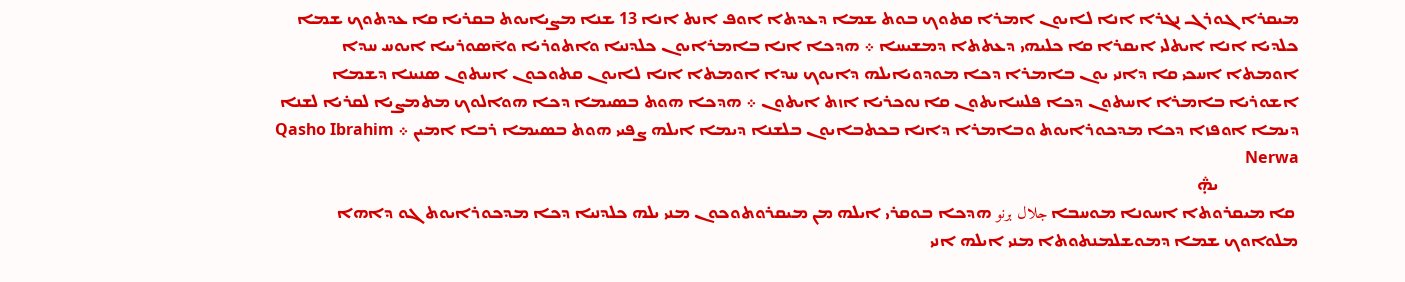ܡܝܩܪܐ ܓܘܪܓ ܢܓܪܐ ܐܢܐ ܠܐܝܘܢ ܐܡܪܐ ܩܬܘܟ ܒܘܬ ܫܡܐ ܕܥܕܬܐ ܐܘܦ ܐܢܬ ܐܢܐ 13 ܫܢܐ ܡܨܝܐܝܘܬ ܒܩܪܝܐ ܩܐ ܥܕܬܘܟ ܫܡܐ ܟܠܕܝܐ ܐܢܐ ܐܝܬܠܝ ܐܝܩܪܐ ܩܐ ܟܠܝܗܝ ܕܥܬܬܐ ܕܡܫܝܚܐ ܀ ܗܕܟܐ ܐܢܐ ܒܐܡܪܐܝܘܢ ܟܠܕܢܝܐ ܘܐܬܘܪܝܐ ܘܐ̄ܤܘܪܝܝܐ ܐܝܘܚ ܚܕܐ ܐܘܡܬܐ ܐܚܟܝ ܩܐ ܕܐܢܝ ܝܘܢ ܒܐܡܪܐ ܕܟܐ ܡܘܕܘܝܐܝܠܗ ܕܐܝܘܟ ܚܕܐ ܐܘܡܬܐ ܐܢܐ ܠܐܝܘܢ ܩܬܘܟܘܢ ܐܚܬܘܢ ܤܢܝܢܐ ܕܫܡܐ ܐܫܘܪܝܐ ܒܐܡܪܐ ܐܚܬܘܢ ܕܟܐ ܦܠܚܐܝܬܘܢ ܩܐ ܢܘܟܪܝܐ ܐܙܬ ܐܝܬܘܢ ܀ ܗܕܟܐ ܗܘܬ ܒܤܝܡܐ ܕܟܐ ܗܘܐܠܘܟ ܡܬܡܨܝܐ ܠܩܪܝܐ ܠܫܢܐ  ܕܝܡܐ ܐܘܦܙܐ ܕܟܐ ܡܕܟܘܪܐܝܘܬ ܘܒܐܡܪܐ ܕܐܢܐ ܒܟܬܒܐܝܘܢ ܒܠܫܢܐ ܕܝܡܐ ܐܝܠܗ ܨܦܝܝ ܗܘܬ ܒܣܝܡܐ ܪܒܐ ܐܡܝܢ ܀ Qasho Ibrahim Nerwa
                    ܞ
 ܩܐ ܡܝܩܪܘܬܐ ܐܚܘܢܐ ܡܘܚܒܐ جلال برنو ܗܕܟܐ ܒܘܩܪܝ ܐܝܠܗ ܡܢ ܡܝܩܪܘܬܘܟܘܢ ܡܢܝ ܝܠܗ ܟܠܕܢܝܐ ܕܟܐ ܡܕܟܘܪܐܝܘܬ ܓܘ ܕܐܗܐ ܡܠܘܐܘܟ ܫܡܐ ܕܡܘܫܠܡܢܬܘܬܐ ܡܢܝ ܐܝܠܗ ܐܢܝ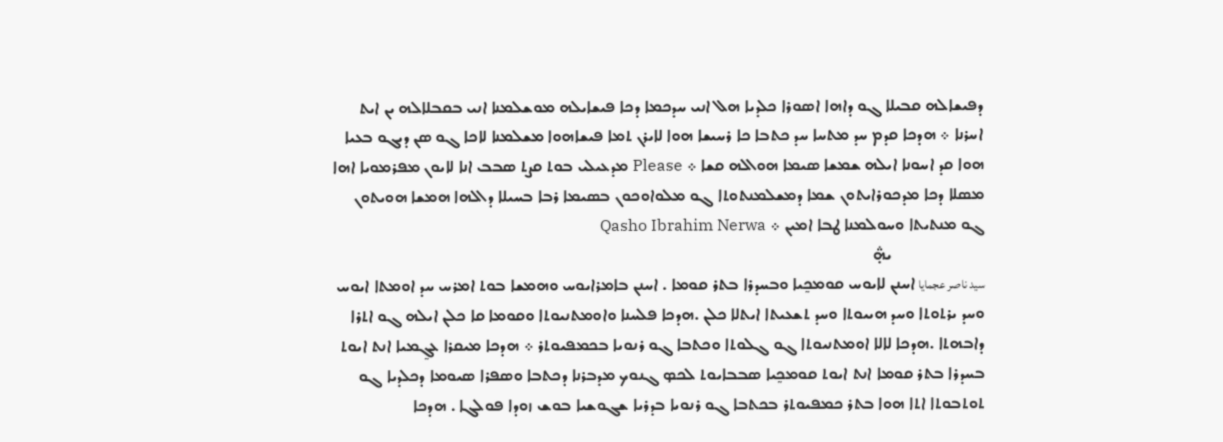ܕܦܝܫܐܠܗ ܩܒܝܠܐ ܓܘ ܕܐܗܐ ܐܣܘܪܐ ܟܠܕܝܐ ܗܠ ܐܢܝ ܚܕܟܡܐ ܕܟܐ ܦܝܫܐܝܠܗ ܡܘܫܠܡܢܐ ܐܢܝ ܒܩܒܠܐܠܗ ܝܢ ܐܝܬ ܐܚܪܢܐ ܀ ܗܕܟܐ ܩܕܡ ܚܕ ܡܬܚܐ ܚܕ ܟܬܒܐ ܟܐ ܪܚܝܫܐ ܗܘܐ ܠܐܝܪܢ ܬܡܐ ܦܝܫܐܗܘܐ ܡܫܠܡܢܐ ܠܐܟܐ ܓܘ ܤܢ ܕܝܓܘ ܒܥܝܐ ܗܘܐ ܩܕ ܐܚܘܢܐ ܐܝܠܗ ܫܡܫܐ ܤܝܡܐ ܗܘܐܠܗ ܩܫܐ ܀ Please ܡܕܥܝܠܝ ܒܘܬ ܩܨܬ ܤܒܒ ܐܢܐ ܠܐܝܘܢ ܡܦܪܡܘܝܐ ܐܗܐ ܡܤܠܐ ܕܟܐ ܡܕܟܘܪܐܝܬܘܢ ܫܡܐ ܕܡܫܠܡܢܬܘܬܐ ܓܘ ܡܠܘܐܘܟܘܢ ܒܤܝܡܐ ܪܒܐ ܒܚܝܠܐ ܕܐܠܗܐ ܗܡܫܐ ܗܘܝܬܘܢ ܓܘ ܡܢܬܝܬܐ ܘܚܘܠܡܢܐ ܛܒܐ ܐܡܝܢ ܀ Qasho Ibrahim Nerwa
                       ܞ
سيد ناصر عجمايا ܐܚܢܢ ܠܐܝܘܚ ܩܘܡܟ̰ܝܐ ܘܒܚܕܪܐ ܒܬܪ ܩܘܡܐ . ܐܚܢܢ ܒܐܡܪܐܝܘܚ ܘܗܡܫܐ ܒܘܬ ܐܡܪܚ ܚܕ ܐܘܡܬܐ ܐܝܘܚ ܘܚܕ ܝܪܬܘܬܐ ܘܚܕ ܗܝܝܘܬܐ ܘܚܕ ܬܫܥܝܬܐ ܐܝܬܠܐ ܟܠܢ .ܗܕܟܐ ܦܠܚܢܐ ܘܐܘܡܬܢܝܘܬܐ ܘܩܘܡܐ ܩܐ ܟܠܢ ܐܝܠܗ ܓܘ ܐܬܪܐ ܕܐܒܗܬܐ .ܗܕܟܐ ܠܐܠܐ ܐܘܡܬܢܝܘܬܐ ܓܘ ܓܠܘܬܐ ܘܟܬܒܐ ܓܘ ܪܢܘܝܐ ܒܟܡܦܝܘܬܪ ܀ ܗܕܟܐ ܡܝܩܪܐ ܥܓ̰ܡܝܐ ܐܢܬ ܐܝܘܬ ܒܚܕܪܐ ܒܬܪ ܩܘܡܐ ܐܢܬ ܐܝܘܬ ܩܘܡܟ̰ܝܐ ܤܒܒܐܝܘܬ ܠܟܤ ܓܢܘܟ ܡܕܒܪܢܐ ܕܟܬܒܐ ܘܣܦܪܐ ܤܝܘܡܐ ܕܟܠܕܝܐ ܓܘ ܬܘܬܒܘܬܐ ܐܬܐ ܗܘܐ ܒܬܪ ܟܡܦܝܘܬܪ ܒܟܬܒܐ ܓܘ ܪܢܘܝܐ ܒܕܪܝܐ ܫܓܘܫܝܐ ܒܘܫ ܙܘܕܐ ܦܘܠܓܐ . ܗܕܟܐ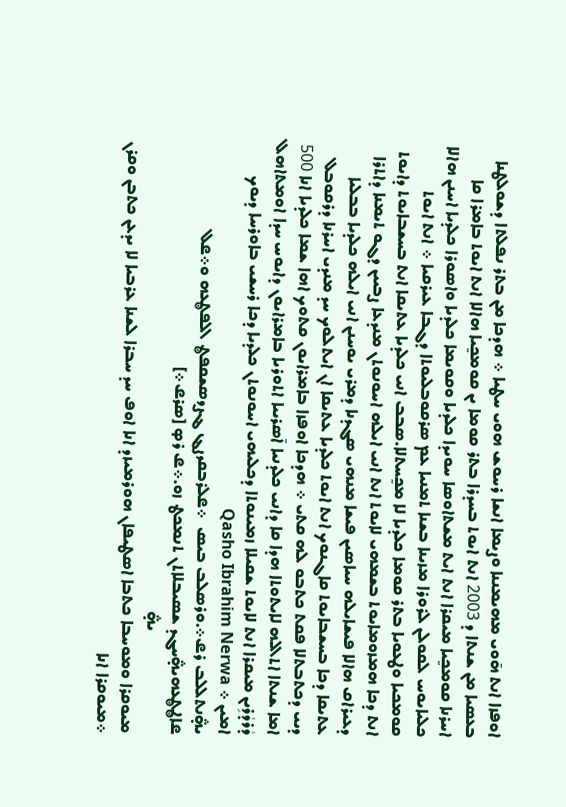ܐܘܦܙܐ ܐܢܬ ܗ̄ܘܝ ܡܗܝܡܢܢܐ ܘܨܝܡܐ ܐܢܫܐ ܪܚܘܫ ܗܘܝ ܚܛܝܐ ܀ ܗܕܟܐ ܡܢ ܒܬܪ ܢܦܠܬܐ ܕܫܘܠܛܢܐ ܒܥܣܝܐ ܡܢ ܫܢܬܐ ܕ 2003 ܐܢܬ ܐܝܘܬ ܒܚܕܪܐ ܒܬܪ ܩܘܡܐ ܝܢ ܩܘܡܟ̰ܝܐ ܗܐܠܐ ܐܢܬ ܐܝܘܬ ܒܐܡܪܐ ܩܐ ܐܚܪܢܐ ܩܘܡܟ̰ܝܐ ܡܝܩܪܐ ܐܢܬ ܐܝܬ ܡܫܬܐܘܤܐ ܚܘܝܕܐ ܟܠܕܝܐ ܘܩܘܝܡܐ ܟܠܕܝܐ ܘܐܣܘܪܐ ܟܠܕܝܐ ܐܚܢܢ ܗܐܠܐ ܟܠܝܐܝܘܚ ܠܩܘܠܢ ܠܪܘܪܐ ܡܙܝܢܐ ܒܫܢܐ ܬܡܢܝܐ ܥܡ ܣܪܩܘܒܠܝܘܬܐ ܕܓܒܐ ܥܝܪܩܝܐ ܀ ܐܢܬ ܐܝܘܬ ܩܘܡܟܝܐ ܘܛܥܘܝܐ ܒܬܪ ܩܘܡܐ ܟܠܕܝܐ ܠܐ ܡܟ̰ܚܬܠܐ.ܣܒܒ ܐܢܝ ܟܠܕܝܐ ܥܬܝܩܐ ܐܢܬ ܒܚܫܒܐܝܘܬ ܕܐܝܘܬ ܐܢܬ ܕܟܐ ܗܡܙܘܡܐܝܘܬ ܒܫܡܗܝ ܠܐܝܘܬ ܐܢܬ ܐܢܝ ܐܝܠܗ ܐܚܘܢܘܬܢ ܡܢܕܥܐ ܨܒܝܝܢ ܕܓܘ ܬܝܡܢܐ ܕܐܬܪܐ ܕܥܝܪܐܩ ܗܐܠܐ ܦܝܫܐܝܠܗ ܚܝܐܤܝܢ ܦܝܫܐ ܡܢܗܝ ܣܓܕܢܐ ܕܡܪܝ ܝܘܚܢܢ ܐܢܝ ܐܝܠܗ ܟܠܕܝܐ ܒܒܠܝܐ ܥܬܝܩܐ ܕܟܐ ܒܚܫܒܐܝܘܬ ܩܐܓܢܘܟ ܐܢܬ ܐܝܘܬ ܟܠܕܝܐ ܥܬܝܩܐ ܐܢ ܐܝܬܠܘܟ ܚܕ ܡܢܕܝ ܐܚܪܢܐ ܕܪܩܘܒܠ ܕܝܝ ܕܟܬܒܬܠܐ ܦܩܬ ܟܬܒܘ ܠܗ ܩܬܝ ܀ ܗܕܟܐ ܐܘܦܙܐ ܒܐܡܪܐܝܘܢ ܩܬܘܟ ܐܗܐ ܫܡܐ ܟܠܕܝܐ ܐܢܐ 500 ܐܡܐ ܫܢܬܐ ܐܬܐܠܗ ܠܐܝܬܘܬܐ ܗܕܐ ܩܐ ܕܐܢܝ ܟܠܕܢܝܐ ܐ̄ܤܪܝܝܐ ܐܬܘܪܝܐ ܒܐܡܪܐܝܘܢ ܕܐܝܘܚ ܚܕܐ ܐܘܡܬܐܗܠ ܕܵܪܕܵܪܹܝܢ ܡܝܩܪܐ ܐܢܬ ܠܐܝܘܬ ܫܩܝܠܐ ܙܡܝܢܘܬܐ ܕܟܠܝܗܝ ܐܚܘܢܘܬܢ ܟܠܕܝܐ ܕܟܐ ܪܚܫܝ ܒܐܘܪܚܐ ܕܝܘܟ ܐܡܝܢ ܀ Qasho Ibrahim Nerwa
ܞܢܬܠܠܒ ܪܧ܀.ܘܪܤܠܒ ܒܝܣ  ܀ܧܠܪܒܩܖܨܔ ܔܨܖܣܫܩܦܜ ܐܠܦܜܥܗ ܘ܀ܧܠ ܧܐܜܜܥܗܞܚܓܕ ܫܣܝܒܠܐܬܢ ܬܢܡܟܛ ܙܘ.܀ܧ ܪܤ [ܤܪܧ܀]
                          ܞ
ܡܝܘܩܪܐ ܘܡܘܚܒܐ ܟܬܒܐ ܐܣܛܝܦܐܢ ܗܘܪܡܝܙܕ ܐܢܐ ܐܘܦ ܚܕ ܚܒܪܐ ܠܫܢܐ ܥܪܒܝܐ ܠܐ ܝܕܥܢ ܟܬܒܢ ܘܩܪܢ ܀ܡܝܘܩܪܐ ܐܢܐ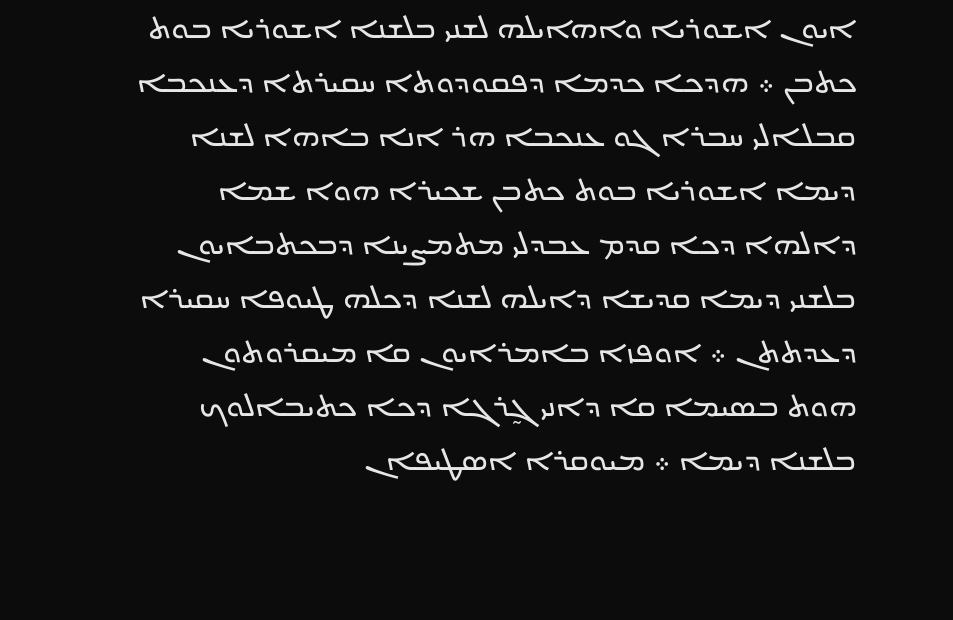ܐܝܘܢ ܐܫܘܪܝܐ ܘܐܗܐܝܠܗ ܠܫܢܝ ܒܠܫܢܐ ܐܫܘܪܝܐ ܒܘܬ ܟܬܒܢ ܀ ܗܕܟܐ ܟܕܡܐ ܕܦܩܘܕܘܬܐ ܚܩܝܪܬܐ ܕܥܢܟܒܐ ܩܒܠܐܠܝ ܚܒܪܐ ܓܘ ܥܢܟܒܐ ܗܪ ܐܢܐ ܒܐܗܐ ܠܫܢܐ ܕܝܡܐ ܐܫܘܪܝܐ ܒܘܬ ܟܬܒܢ ܫܟܝܪܐ ܗܘܐ ܫܡܐ ܕܐܠܗܐ ܕܟܐ ܩܕܡ ܥܒܕܠܝ ܡܬܡܨܝܢܐ ܕܒܟܬܒܐܝܘܢ ܒܠܫܢܝ ܕܝܡܐ ܩܕܝܫܐ ܕܐܝܠܗ ܠܫܢܐ ܕܟܠܗ ܛܝܘܦܐ ܚܩܝܪܐ ܕܥܕܬܬܢ ܀ ܐܘܦܙܐ ܒܐܡܪܐܝܘܢ ܩܐ ܡܝܩܪܘܬܘܢ ܗܘܬ ܒܤܝܡܐ ܩܐ ܕܐܢܝ ܓ̰ܪܓܐ ܕܟܐ ܟܬܝܒܐܠܘܟ ܒܠܫܢܐ ܕܝܡܐ ܀ ܡܝܘܩܪܐ ܐܤܛܝܦܐܢ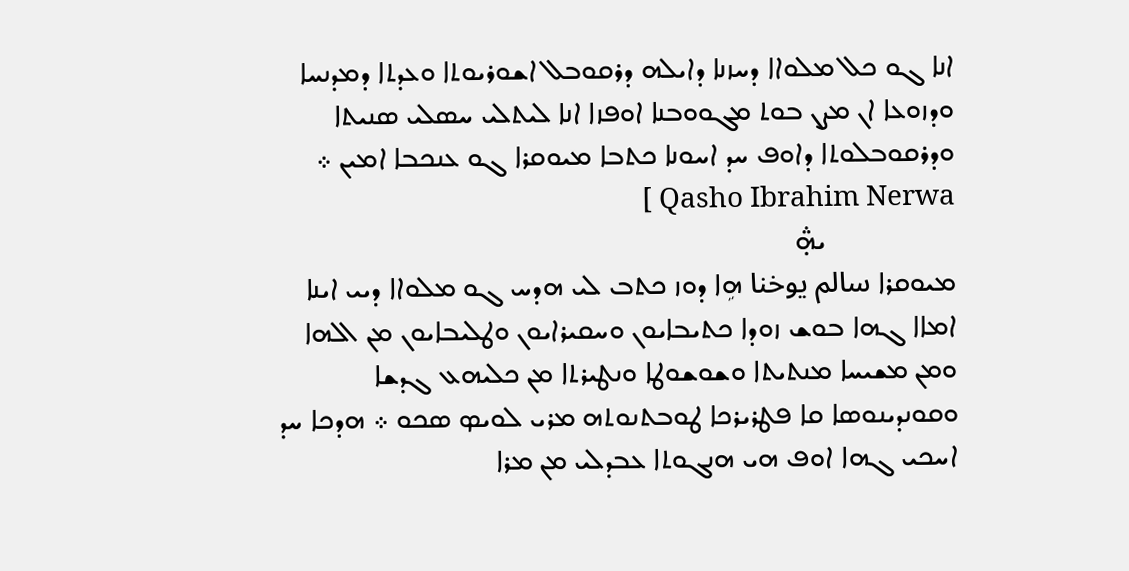ܐܢܐ ܓܘ ܟܠ ܡܠܘܐܐ ܕܚܙܢܐ ܕܐܝܠܗ ܕܪܩܘܒܠ ܐܫܘܪܝܘܬܐ ܘܥܕܬܐ ܕܡܕܢܚܐ ܘܕܙܘܥܐ ܐܢ ܡܨܢ ܒܘܬ ܡܓܘܘܒܢܐ ܐܘܦܙܐ ܐܢܐ ܠܝܬܠܝ ܚܤܠܝ ܤܢܝܬܐ ܘܕܪܩܘܒܠܘܬܐ ܕܐܘܦ ܚܕ ܐܚܘܢܐ ܟܬܒܐ ܡܝܘܩܪܐ ܓܘ ܥܢܟܒܐ ܐܡܝܢ ܀ Qasho Ibrahim Nerwa ]
                  ܞ
ܡܝܘܩܪܐ سالم يوخنا ܗܹܐ ܕܘܙ ܟܬܒ ܠܝ ܗܕܚ ܓܘ ܡܠܘܐܐ ܕܝܝ ܐܝܢܐ ܐܡܐܐ ܓܗܐ ܒܘܫ ܙܘܕܐ ܟܬܝܒܐܝܘܢ ܘܚܩܝܪܐܝܘܢ ܘܛܠܝܒܐܝܘܢ ܡܢ ܐܠܗܐ ܘܡܢ ܡܫܝܚܐ ܡܢܬܝܬܐ ܘܫܘܫܘܛܐ ܘܢܛܝܪܬܐ ܡܢ ܟܠܝܗܥ ܓܕܫܐ ܘܩܘܢܕܝܢܘܣܐ ܩܐ ܦܛܪܝܪܟܐ ܛܘܒܬܢܘܬܗ ܡܪܝ ܠܘܝܤ ܤܟܘ ܀ ܗܕܟܐ ܚܕ ܐܚܟܝ ܓܗܐ ܐܘܦ ܗܝ ܗܢܓܘܬܐ ܥܒܕܠܝ ܡܢ ܡܪܐ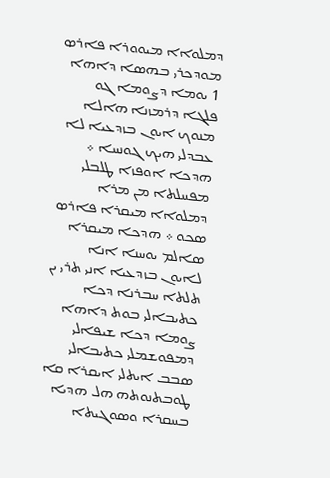ܕܡܠܘܐܐ ܡܝܘܘܪܐ ܦܐܪܤ ܡܘܕܟܪܝ ܒܗܣܐ ܕܐܗܐ 1 ܝܘܡܐ ܕܨܘܡܐ ܓܘ ܦܠܓܐ ܕܪܡܙܢܐ ܗܐܠܐ ܡܢܘܟ ܐܝܘܢ ܒܙܕܥܝܐ ܠܐ ܥܒܕܠܝ ܗܝܟ ܓܘܢܚܐ ܀ ܗܕܟܐ ܐܘܦܙܐ ܛܠܒܠܝ ܡܦܚܠܬܐ ܡܢ ܡܪܐ ܕܡܠܘܐܐ ܡܝܩܪܐ ܦܐܪܤ ܤܟܘ ܀ ܗܕܟܐ ܡܝܩܪܐ ܤܐܠܡ ܝܘܚܢܐ ܐܢܐ ܠܐܝܘܢ ܒܙܕܥܝܐ ܐܢܝ ܬܪܝ ܝܢ ܬܠܬܐ ܚܒܪܢܐ ܕܟܐ ܟܬܝܒܐܠܝ ܒܘܬ ܕܐܗܐ ܨܘܡܐ ܕܟܐ ܫܝܦܐܠܝ ܕܡܦܘܫܡܠܝ ܟܬܝܒܐܠܝ ܤܒܒ ܐܝܬܠܝ ܐܝܩܪܐ ܩܐ ܛܘܒܬܢܘܬܗ ܗܠ ܗܕܝܐ ܒܚܩܪܐ ܘܤܘܓܝܬܐ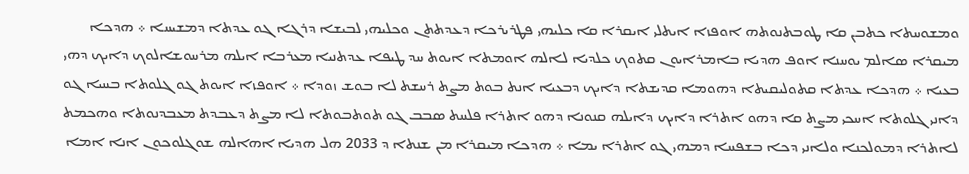ܘܡܫܘܚܬܐ ܟܬܒܢ ܩܐ ܛܘܒܬܢܘܬܗ ܐܘܦܙܐ ܐܝܬܠܝ ܐܝܩܪܐ ܩܐ ܟܠܝܗܝ ܦܛܪܝܪܟܐ ܕܥܕܬܬܢ ܘܟܠܝܗܝ ܠܒܝܫܐ ܕܪܓܐ ܓܘ ܥܕܬܐ ܕܡܫܝܚܐ ܀ ܗܕܟܐ ܡܝܩܪܐ ܣܐܠܡ ܝܘܚܢܐ ܐܘܦ ܗܕܝܐ ܒܐܡܪܐܝܘܢ ܩܬܘܟ ܟܠܕܝܐ ܠܐܠܗ ܐܘܡܬܐ ܐܝܘܬ ܚܕ ܛܝܦܐ ܥܕܬܢܝܐ ܡܥܪܒܐ ܐܝܠܗ ܡܪܚܘܫܐܠܘܟ ܕܐܝܟ ܕܗܝ ܒܥܝܐ ܀ ܗܕܟܐ ܥܕܬܐ ܩܬܘܠܝܩܝܬܐ ܕܗܘܡܐ ܩܕܝܫܬܐ ܕܐܝܟ ܕܒܥܝܐ ܐܢܬ ܒܘܬ ܡܨܬ ܪܚܫܬ ܠܐ ܒܘܫ ܙܘܕܐ ܀ ܐܘܦܙܐ ܐܝܘܬ ܓܘ ܓܠܘܬܐ ܒܚܝܐ ܓܘ ܕܐܢܝ ܓܠܘܬܐ ܐܚܟܝ ܡܨܬ ܩܐ ܕܗܘ ܐܬܪܐ ܕܐܝܟ ܕܐܝܠܗ ܩܢܘܢܐ ܕܗܘ ܐܬܪܐ ܦܠܚܬ ܤܒܒ ܓܘ ܬܘܬܒܘܬܐ ܠܐ ܡܨܬ ܕܥܒܕܬ ܡܥܒܕܢܘܬܐ ܘܗܟܡܬ ܠܐܬܪܐ ܕܡܘܠܟܢܐ ܘܠܐܢܝ ܕܟܐ ܒܫܦܚܐ ܕܡܗܝ ܓܘ ܐܬܪܐ ܝܡܐ ܀ ܗܕܟܐ ܡܝܩܪܐ ܡܢ ܫܢܬܐ ܕ 2033 ܗܠ ܗܕܝܐ ܐܗܐܠܗ ܫܘܓܠܘܟܘܢ ܐܢܐ ܐܡܐ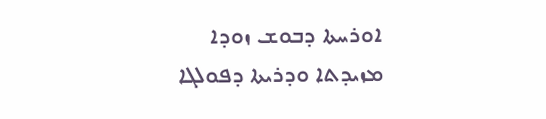ܐܘܪܚܬܐ ܕܒܘܫ ܙܘܕܐ ܡܙܝܕܬܐ ܘܕܪܝܬܐ ܕܦܘܠܓܐ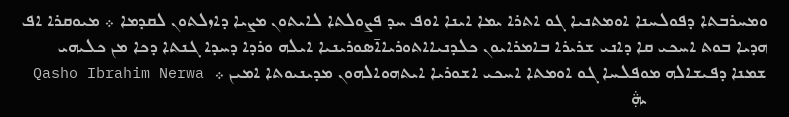ܘܡܚܪܒܬܐ ܕܦܘܠܚܢܐ ܐܘܡܬܢܝܐ ܓܘ ܐܬܪܐ ܝܡܐ ܐܝܢܐ ܐܘܦ ܚܕ ܦܨܘܠܬܐ ܠܐܝܬܘܢ ܡܨܝܐ ܕܐܙܠܬܘܢ ܠܩܕܡܐ ܀ ܡܝܘܩܪܐ ܐܦ ܗܕܝܐ ܒܘܬ ܐܚܟܝ ܩܐ ܕܐܢܝ ܫܪܝܪܐ ܒܐܡܪܐܝܘܢ ܟܠܕܢܝܐܐܬܘܪܝܐܐ̄ܣܘܪܝܢܝܐ ܐܝܠܗ ܘܪܕܐ ܕܚܕܐ ܓܢܬܐ ܕܟܐ ܡܢ ܟܠܝܗܝ ܫܡܢܐ ܕܦܝܫܐܠܗ ܡܘܦܠܚܐ ܓܘ ܐܘܡܬܐ ܐܚܟܝ ܐܫܘܪܝܐ ܐܝܬܗܘܐܠܗܘܢ ܡܕܝܢܝܘܬܐ ܐܡܝܢ ܀  Qasho Ibrahim Nerwa
                         ܞ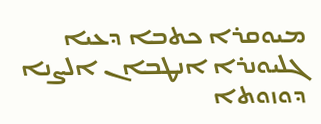ܡܝܘܩܪܐ ܟܬܒܐ ܕܥܝܐ ܓܠܝܘܢܪܐ ܐܢܛܒܐܢ ܐܠܨܢܐ ܕܘܙܘܬܐ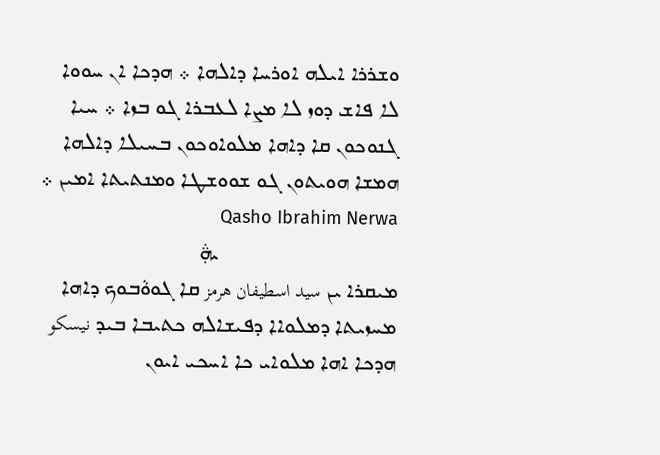ܘܫܪܪܐ ܐܝܠܗ ܐܘܪܚܐ ܕܐܠܗܐ ܀ ܗܕܟܐ ܐܢ ܚܘܘܐ ܠܐ ܦܐܫ ܕܘܙ ܠܐ ܡܨܐ ܠܥܒܪܐ ܓܘ ܒܙܐ ܀ ܚܝܐ ܓܢܘܟܘܢ ܩܐ ܕܐܗܐ ܡܠܘܐܘܟܘܢ ܒܚܝܠܐ ܕܐܠܗܐ ܗܡܫܐ ܗܘܝܬܘܢ ܓܘ ܫܘܘܫܛܐ ܘܡܢܬܝܬܐ ܐܡܝܢ ܀ Qasho Ibrahim Nerwa
                               ܞ
ܡܝܩܪܐ ܝܢ سيد اسطيفان هرمز ܩܐ ܓܘܘܵܒܘܟ ܕܐܗܐ ܡܚܙܝܬܐ ܕܡܠܘܐܐ ܕܦܝܫܐܠܗ ܟܬܝܒܐ ܒܝܕ نيسكو ܗܕܟܐ ܐܗܐ ܡܠܘܐܝ ܟܐ ܐܚܟܝ ܐܝܘܢ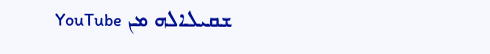ܫܩܝܠܐܠܗ ܡܢ YouTube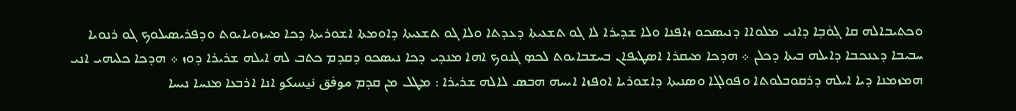ܘܟܬܝܒܐܠܗ ܩܐ ܓܼܘܵܒܹܐ ܕܐܢܝ ܡܠܘܐܐ ܕܢܝܤܟܘ ܙܐܦܢܐ ܘܠܐ ܫܕܝܪܐ ܠܐ ܓܘ ܬܫܥܝܬܐ ܕܥܕܬܐ ܘܠܐ ܓܘ ܬܫܥܝܬܐ ܕܐܘܡܬܐ ܐܫܘܪܝܬܐ ܕܟܐ ܡܚܙܘܝܐܝܘܬ ܘܕܦܪܝܣܝܠܘܟ ܓܘ ܪܢܘܝܐ ܚܒܝܒܐ ܕܥܢܟܒܐ ܕܐܝܠܗ ܒܝܬܐ ܕܟܠܢ ܀ ܗܕܟܐ ܡܝܩܪܐ ܐܣܛܝܦܐܢ ܒܚܫܒܐܝܘܬ ܠܟܤ ܓܢܘܟ ܐܗܐ ܡܢܕܝ ܕܟܐ ܢܝܣܟܘ ܕܩܕܡ ܟܬܒ ܠܗ ܐܝܠܗ ܫܪܝܪܐ ܕܘܙ ܀ ܗܕܟܐ ܟܠܝܗܝ ܐܢܝ ܗܡܙܡܢܐ ܕܝܐ ܐܝܠܗ ܕܪܩܘܒܠܘܬܐ ܘܦܘܠܓܐ ܘܣܢܝܬܐ ܕܐܫܘܪܝܐ ܐܘܦܙܐ ܐܝܚܗ ܗܒܣ ܠܐܠܗ ܫܪܝܪܐ : ܡܛܠ ܡܢ ܩܕܡ موفق نيسكو ܐܢܐ ܐܪܒܥܐ ܡܢܚܐ ܢܝܚܐ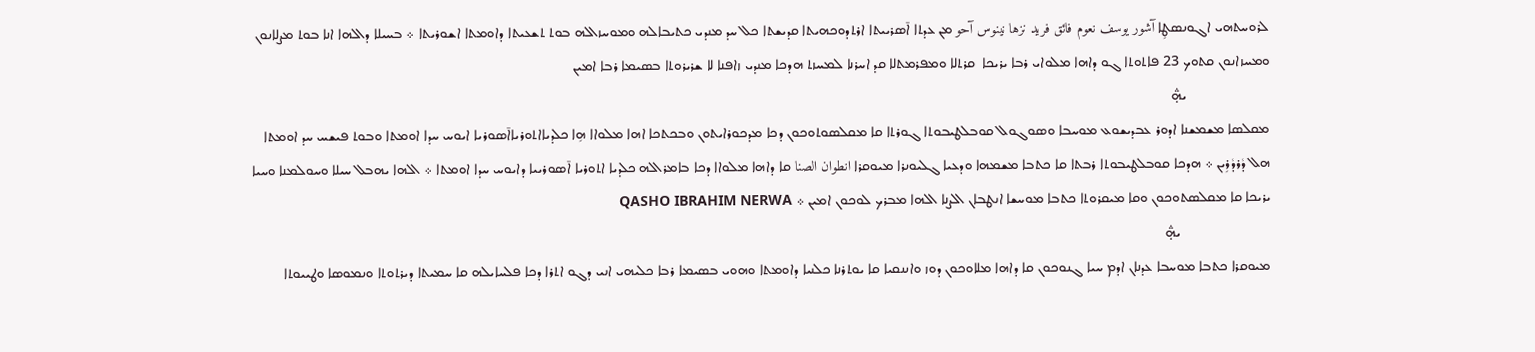ܠܪܘܚܬܗܝ ܐܓܘܢܤܛܹܐ آشور يوسف نعوم فائق فريد نزها نينوس آحو ܡܢ ܥܕܬܐ ܐ̄ܤܪܝܝܬܐ ܐܪܬܕܘܟܗܝܬܐ ܩܕܝܫܬܐ ܟܠ ܚܕ ܡܢܕܝ ܟܬܝܒܐܠܗ ܘܡܘܚܙܐܠܗ ܒܘܬ ܬܫܥܝܬܐ ܕܐܘܡܬܐ ܐܫܘܪܝܬܐ ܀ ܒܚܝܠܐ ܕܐܠܗܐ ܐܢܐ ܒܘܬ ܡܨܠܐܢܘܢ ܘܡܚܙܐܢܘܢ ܩܬܘܟ 23 ܦܐܬܘܬܐ ܓܘ ܕܐܗܐ ܡܠܘܐܝ ܪܒܐ ܝܪܝܟܐ  ܩܪܬܠܐ ܘܡܦܪܡܬܠܐ ܩܕ ܐܚܪܢܐ ܠܡܚܙܬ ܗܕܟܐ ܡܢܕܝ ܙܐܦܢܐ ܠܐ ܫܪܝܪܘܬܐ ܒܤܝܡܐ ܪܒܐ ܐܡܝܢ
                       ܞ
ܡܩܠܤܐ ܡܫܡܫܢܐ ܐܕܘܪ ܥܒܕܝܫܘܥ ܡܘܚܒܐ ܘܤܘܓܘܠ ܩܘܒܠܛܝܒܘܬܐ ܓܘܪܬܐ ܩܐ ܡܩܠܣܘܬܘܟܘܢ ܕܟܐ ܡܕܟܘܪܐܝܬܘܢ ܘܒܟܬܟܐ ܐܗܐ ܡܠܘܐܐ ܗܹܐ ܟܠܕܝܐܐܬܘܪܝܐܐ̄ܣܘܪܝܐ ܐܝܘܚ ܚܕܐ ܐܘܡܬܐ ܘܒܘܬ ܦܝܫܚ ܚܕ ܐܘܡܬܐ ܗܠ ܕܵܪܕܵܪܹܝܢ ܀ ܗܕܟܐ ܩܘܒܠܛܝܒܘܬܐ ܪܒܬܐ ܩܐ ܟܬܒܐ ܡܫܡܗܐ ܘܕܥܝܐ ܓܠܝܘܢܪܐ ܡܝܘܩܪܐ انطوان الصنا ܩܐ ܕܐܗܐ ܡܠܘܐܐ ܕܟܐ ܒܐܡܪܐܠܗ ܟܠܕܝܐ ܐܬܘܪܝܐ ܐ̄ܣܘܪܝܝܐ ܕܐܝܘܚ ܚܕܐ ܐܘܡܬܐ ܀ ܐܠܗܐ ܝܗܒܠ ܚܝܠܐ ܘܚܘܠܡܢܐ ܘܚܝܐ ܝܪܝܟܐ ܩܐ ܡܩܠܣܬܘܟܘܢ ܘܩܐ ܡܝܩܪܘܬܐ ܟܬܒܐ ܡܘܚܫܐ ܐܢܛܒܐܢ ܐܠܨܢܐ ܐܠܗܐ ܡܒܪܟ ܠܘܟܘܢ ܐܡܝܢ ܀ QASHO IBRAHIM NERWA
                         ܞ
ܡܝܘܩܪܐ ܟܬܒܐ ܡܘܚܒܐ ܥܕܢܐܢ ܐܕܡ ܚܝܐ ܓܢܘܟܘܢ ܩܐ ܕܐܗܐ ܡܠܐܘܟܘܢ ܕܘܙ ܘܐܢܢܩܝܐ ܩܐ ܝܘܬܪܢܐ ܟܠܢܝܐ ܕܐܘܡܬܐ ܘܗܘܝ ܒܣܝܡܐ ܪܒܐ ܟܠܝܗܝ ܐܢܝ ܕܓܘ ܐܬܪܐ ܕܟܐ ܦܠܚܐܝܠܗ ܩܐ ܚܡܝܬܐ ܕܝܪܬܘܬܐ ܘܢܡܘܣܐ ܘܛܝܝܘܬܐ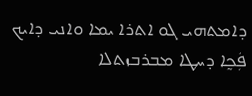ܕܐܡܬܗܝ ܓܘ ܐܬܪܐ ܝܡܐ ܘܐܢܝ ܕܐܝܟ ܦܲܟ̰ܐ ܕܚܛܐ ܡܒܪܒܙܬܠܐ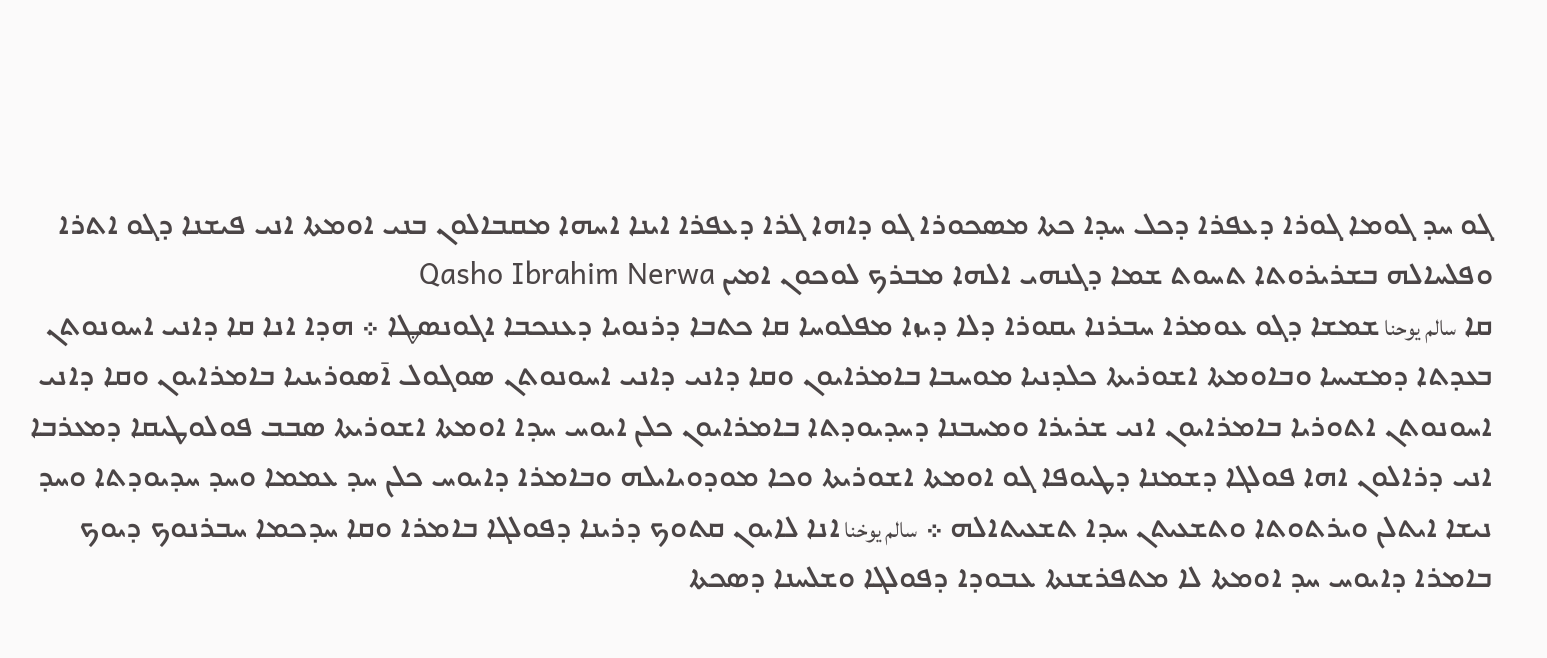ܓܘ ܚܕ ܓܘܡܐ ܓܘܪܐ ܕܥܦܪܐ ܕܟܠ ܚܕܐ ܟܬܐ ܡܣܟܘܪܐ ܓܘ ܕܐܗܐ ܓܪܐ ܕܥܦܪܐ ܐܝܢܐ ܐܚܗܐ ܡܩܒܐܠܘܢ ܒܢܝ ܐܘܡܬܐ ܐܢܝ ܦܝܫܢܐ ܕܓܘ ܐܬܪܐ ܘܦܠܚܐܠܗ ܒܫܪܝܪܘܬܐ ܬܚܘܬ ܫܡܐ ܕܓܢܗܝ ܐܠܗܐ ܡܒܪܟ ܠܘܟܘܢ ܐܡܝܢ Qasho Ibrahim Nerwa
ܩܐ سالم يوحنا ܫܡܫܐ ܕܓܘ ܥܘܡܪܐ ܚܒܪܢܐ ܝܩܘܪܐ ܕܠܐ ܕܝܙܐ ܡܦܠܘܚܐ ܩܐ ܟܬܒܐ ܕܪܢܘܝܐ ܕܥܢܟܒܐ ܐܓܘܢܣܜܐ ܀ ܗܕܐ ܐܢܐ ܩܐ ܕܐܢܝ ܐܚܘܢܘܬܢ ܒܥܕܬܐ ܕܡܫܝܚܐ ܘܒܐܘܡܬܐ ܐܫܘܪܝܬܐ ܟܠܕܢܝܐ ܡܘܚܒܐ ܒܐܡܪܐܝܘܢ ܘܩܐ ܕܐܢܝ ܕܐܢܝ ܐܚܘܢܘܬܢ ܤܘܓܘܠ ܐ̄ܤܘܪܝܢܝܐ ܒܐܡܪܐܝܘܢ ܘܩܐ ܕܐܢܝ ܐܚܘܢܘܬܢ ܐܬܘܪܝܐ ܒܐܡܪܐܝܘܢ ܐܢܝ ܫܪܝܪܐ ܘܡܚܒܢܐ ܕܚܕܝܘܕܬܐ ܒܐܡܪܐܝܘܢ ܟܠܢ ܐܝܘܚ ܚܕܐ ܐܘܡܬܐ ܐܫܘܪܝܬܐ ܣܒܒ ܦܘܠܘܛܝܩܐ ܕܡܥܪܒܐ ܐܢܝ ܕܪܐܠܘܢ ܐܗܐ ܦܘܠܓܐ ܕܫܡܢܐ ܕܛܝܘܦܐ ܓܘ ܐܘܡܬܐ ܐܫܘܪܝܬܐ ܘܟܐ ܡܘܕܘܝܐܝܠܗ ܘܒܐܡܪܐ ܕܐܝܘܚ ܟܠܢ ܚܕ ܥܡܡܐ ܘܚܕ ܚܕܝܘܕܬܐ ܘܚܕ ܢܝܫܐ ܐܝܬܠܢ ܘܝܪܬܘܬܐ ܘܬܫܥܝܬܢ ܚܕܐ ܬܫܥܝܬܐܠܗ ܀ سالم يوخنا ܐܢܐ ܠܐܝܘܢ ܩܬܘܟ ܕܪܝܢܐ ܕܦܘܠܓܐ ܒܐܡܪܐ ܘܩܐ ܚܕܟܡܐ ܚܒܪܢܘܟ ܕܝܘܟ ܒܐܡܪܐ ܕܐܝܘܚ ܚܕ ܐܘܡܬܐ ܠܐ ܡܬܦܪܫܢܬܐ ܥܒܘܕܐ ܕܦܘܠܓܐ ܘܫܠܚܢܐ ܕܣܟܬܐ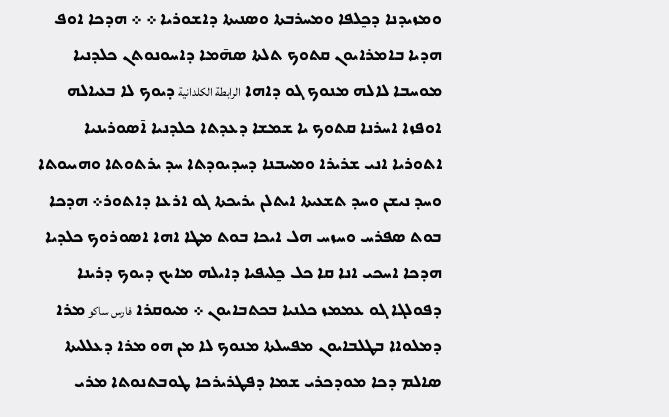ܘܡܙܝܕܢܐ ܕܟ̰ܠܦܐ ܘܡܚܪܒܬܐ ܘܣܢܝܬܐ ܕܐܫܘܪܝܐ ܀ ܀ ܗܕܟܐ ܐܘܦ ܗܕܝܐ ܒܐܡܪܐܝܘܢ ܩܬܘܟ ܬܠܬܐ ܤܗ̄ܡܐ ܕܐܚܘܢܘܬܢ ܟܠܕܢܝܐ ܡܘܚܒܐ ܠܐܠܗ ܡܢܘܟ ܓܘ ܕܐܗܐ الرابطة الكلدانية ܕܝܘܟ ܠܐ ܒܥܝܐܠܗ ܐܘܦܙܐ ܐܚܪܢܐ ܩܬܘܟ ܝܐ ܫܡܫܐ ܕܥܕܬܐ ܟܠܕܢܝܐ ܐ̄ܤܘܪܝܢܝܐ ܐܬܘܪܝܐ ܐܢܝ ܫܪܝܪܐ ܘܡܚܒܢܐ ܕܚܕܝܘܕܬܐ ܚܕ ܝܪܬܘܬܐ ܘܗܝܝܘܬܐ ܘܚܕ ܢܝܫܢ ܘܚܕ ܬܫܥܝܬܐ ܐܝܬܠܢ ܝܪܝܟܬܐ ܓܘ ܐܪܥܐ ܕܐܬܘܪ܀ ܗܕܟܐ ܒܘܬ ܤܦܪܚ ܘܚܙܚ ܗܠ ܐܝܟܐ ܒܘܬ ܡܛܐ ܐܗܐ ܐܣܘܪܘܟ ܟܠܕܝܐ ܗܕܟܐ ܐܚܟܝ ܐܢܐ ܩܐ ܟܠ ܟ̰ܠܝܦܝܐ ܕܐܝܠܗ ܡܐܝܟ ܕܝܘܟ ܕܪܝܢܐ ܕܦܘܠܓܐ ܓܘ ܥܡܡܙ ܟܠܢܝܐ ܒܟܬܒܐܝܘܢ ܀ ܡܝܘܩܪܐ فارس ساكو ܡܪܐ ܕܡܠܘܐܐ ܒܛܠܒܐܝܘܢ ܡܦܚܠܬܐ ܡܢܘܟ ܠܐ ܡܢ ܗܘ ܡܪܐ ܕܥܠܠܝܬܐ ܣܐܠܡ ܕܟܐ ܡܘܕܟܪܝ ܫܡܐ ܕܦܛܪܝܪܟܐ ܛܘܒܬܢܘܬܐ ܡܪܝ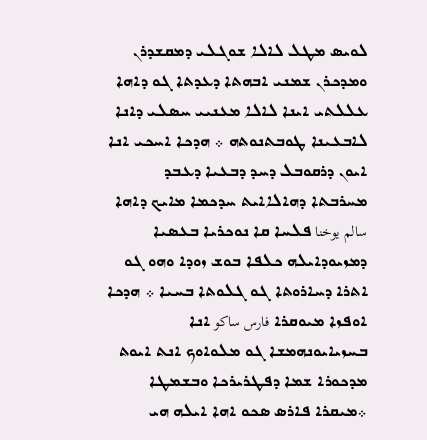ܠܘܝܤ ܡܛܠ ܠܐܠܐ ܫܘܓܠܝ ܕܡܩܫܕܪܢ ܘܡܕܟܪܢ ܫܡܢܝ ܐܒܗܬܐ ܕܥܕܬܐ ܓܘ ܕܐܗܐ ܥܠܠܬܝ ܐܝܢܐ ܠܐܠܐ ܡܥܢܝܝ ܚܤܠܝ ܕܐܢܐ ܠܐܒܥܝܢܐ ܛܘܒܬܢܘܬܗ ܀ ܗܕܟܐ ܐܚܟܝ ܐܢܐ ܐܝܘܢ ܕܪܩܘܒܠ ܕܚܕ ܕܒܥܝܐ ܕܥܒܕ ܡܚܪܒܬܐ ܕܗܐܠܐܐܝܬ ܚܕܟܡܐ ܡܐܝܟ ܕܐܗܐ سالم يوخنا ܦܠܚܐ ܩܐ ܢܘܟܪܝܐ ܒܥܤܝܐ ܕܡܙܝܘܕܐܝܠܗ ܟܠܦܐ ܒܘܫ ܙܘܕܐ ܘܗܘ ܓܘ ܐܬܪܐ ܕܚܐܪܘܬܐ ܓܘ ܓܠܘܬܐ ܒܚܝܐ ܀ ܗܕܟܐ ܐܘܦܙܐ ܡܝܘܩܪܐ فارس ساكو ܐܢܐ ܒܚܙܝܐܝܘܢܗܡܫܐ ܓܘ ܡܠܘܐܘܟ ܐܢܬ ܐܝܘܬ ܡܕܟܘܪܐ ܫܡܐ ܕܦܛܪܝܪܟܐ ܘܒܫܡܛܐ ܀ܡܝܩܪܐ ܦܐܪܣ ܤܟܘ ܐܗܐ ܐܝܠܗ ܗܝ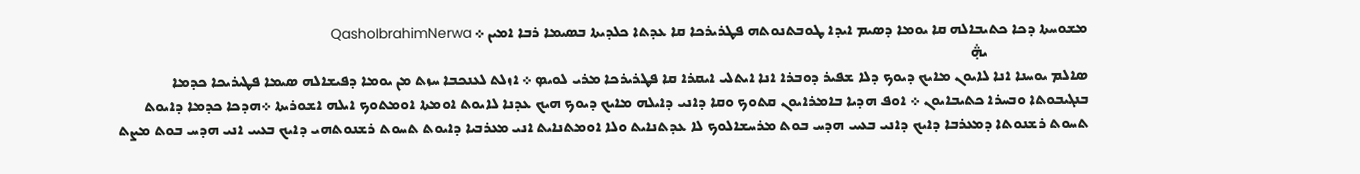ܡܫܘܚܬܐ ܕܟܐ ܟܬܝܒܐܠܗ ܩܐ ܝܘܡܐ ܕܤܝܡ ܐܝܕܐ ܛܘܒܬܢܘܬܗ ܦܛܪܝܪܟܐ ܩܐ ܥܕܬܐ ܟܠܕܝܬܐ ܒܣܝܡܐ ܪܒܐ ܐܡܝܢ ܀ QashoIbrahimNerwa
                             ܞ
ܤܐܠܡ ܝܘܚܢܐ ܐܢܐ ܠܐܝܘܢ ܡܐܝܟ ܕܝܘܟ ܕܠܐ ܫܦܝܪ ܕܘܒܪܐ ܐܢܐ ܐܝܬܠܝ ܐܝܩܪܐ ܩܐ ܦܛܪܝܪܟܐ ܡܪܝ ܠܘܝܤ ܀ ܐܙܠܬ ܠܥܢܟܒܐ ܚܙܬ ܡܢ ܝܘܡܐ ܕܦܝܫܐܠܗ ܣܝܡܐ ܦܛܝܪܝܟܐ ܟܕܡܐ ܒܢܓܝܒܘܬܐ ܘܒܚܪܐ ܟܬܝܒܐܝܘܢ ܀ ܐܘܦ ܗܕܝܐ ܒܐܡܪܐܝܘܢ ܩܬܘܟ ܘܩܐ ܕܐܢܝ ܕܐܝܠܗ ܡܐܝܟ ܕܝܘܟ ܗܝܟ ܥܕܢܐ ܠܐܝܘܬ ܐܘܡܬܐ ܐܘܡܬܘܟ ܐܝܠܗ ܐܫܘܪܝܬܐ ܀ܗܕܟܐ ܟܕܡܐ ܕܐܝܘܬ ܬܚܘܬ ܪܫܢܘܬܐ ܕܡܥܪܒܐ ܕܐܝܟ ܕܐܢܝ ܒܥܝܝ ܗܕܚ ܒܘܬ ܡܪܚܫܐܠܘܟ ܠܐ ܥܕܬܢܐܝܬ ܘܠܐ ܐܘܡܬܢܐܝܬ ܐܢܝ ܡܥܪܒܝܐ ܕܐܝܘܬ ܬܚܘܬ ܪܫܢܘܬܗܝ ܕܐܝܟ ܒܥܝܝ ܐܢܝ ܗܕܚ ܒܘܬ ܡܨܬ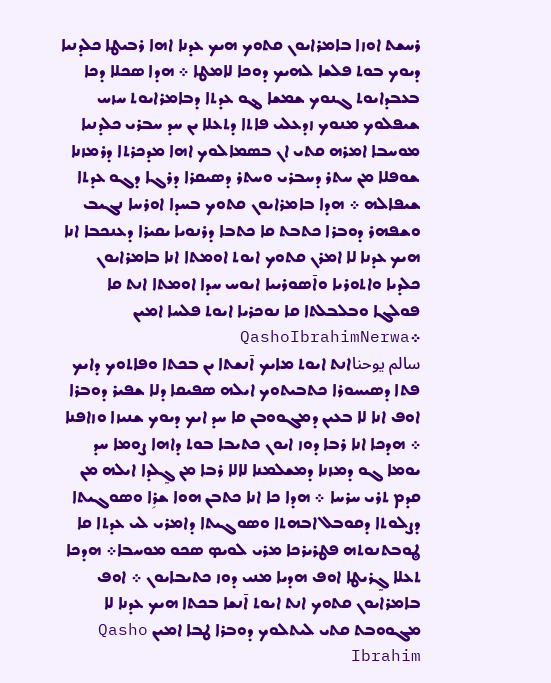ܪܚܫܬ ܐܘܙܐ ܒܐܡܪܐܝܘܢ ܩܬܘܟ ܗܝܟ ܥܕܢܐ ܐܗܐ ܪܒܝܛܐ ܟܠܕܢܝܐ ܕܝܘܟ ܒܘܬ ܦܠܫܐ ܠܗܝܟ ܕܘܟܐ ܠܐܡܛܐ ܀ ܗܕܐ ܣܟܠܐ ܕܟܐ ܒܥܒܕܐܝܘܬ ܓܢܘܟ ܫܡܫܐ ܔܘ ܥܕܬܐ ܕܒܐܡܪܐܝܘܬ ܚܙܚ ܫܝܦܠܘܟ ܡܢܘܟ ܙܕܥܠܝ ܦܐܬܐ ܕܬܥܠܐ ܝܢ ܚܕ ܚܒܪܝ ܟܠܕܢܝܐ ܡܘܚܒܐ ܐܡܪܗ ܩܬܝ ܐܢ ܒܣܡܐܠܘܟ ܐܗܐ ܡܕܟܪܬܐ ܕܪܡܙܢܐ ܫܘܦܠܐ ܡܢ ܚܬܪ ܕܚܒܪܝ ܘܚܬܪ ܕܣܝܩܪܐ ܕܪܓܐ ܕܓܘ ܥܕܬܐ ܫܝܦܐܠܗ ܀ ܗܕܐ ܒܐܡܪܐܝܘܢ ܩܬܘܟ ܒܚܕܐ ܐܘܪܚܐ ܢܓܝܒ ܘܫܦܗܪ ܕܘܒܪܐ ܟܬܒܬ ܩܐ ܟܬܒܐ ܕܪܢܘܝܐ ܝܩܝܪܐ ܕܥܢܟܒܐ ܐܢܐ ܗܝܟ ܥܕܢܐ ܠܐ ܐܡܪܢ ܩܬܘܟ ܐܝܘܬ ܐܘܡܬܐ ܐܢܐ ܒܐܡܪܐܝܘܢ ܟܠܕܝܐ ܘܐܬܘܪܝܐ ܘܐ̄ܣܘܪܝܝܐ ܐܝܘܚ ܚܕܐ ܐܘܡܬܐ ܐܢܬ ܩܐ ܦܘܠܓܐ ܘܒܠܒܠܬܐ ܩܐ ܢܘܟܪܝܐ ܐܝܘܬ ܦܠܚܐ ܐܡܝܢ ܀QashoIbrahimNerwa
سالم يوحناܐܢܬ ܐܝܘܬ ܡܐܝܟ ܐ̄ܢܫܬܐ ܝܢ ܒܟܬܐ ܘܦܐܬܘܟ ܕܐܝܟ ܦܬܐ ܕܤܝܚܘܪܐ ܟܬܒܝܬܘܟ ܐܝܠܗ ܣܦܝܩܐ ܕܠܐ ܫܦܝܪ ܕܘܒܪܐ ܐܘܦ ܐܢܐ ܠܐ ܒܥܝܢ ܕܡܓܘܘܒܢ ܩܐ ܚܕ ܐܝܟ ܕܝܘܟ ܫܢܝܙܐ ܘܙܐܦܢܐ ܀ ܗܕܟܐ ܐܢܐ ܪܒܐ ܕܘܙ ܐܝܘܢ ܟܬܝܒܐ ܒܘܬ ܕܐܗܐ ܨܘܡܐ ܚܕ ܝܘܡܐ ܓܘ ܕܡܙܢܐ ܕܡܫܠܡܢܐ ܠܐܠܐ ܪܒܐ ܡܢ ܓ̰ܠܕܐ ܐܝܠܗ ܡܢ ܩܕܡ ܬܪܝ ܚܪܚܐ ܀ ܗܕܐ ܟܐ ܐܢܐ ܟܬܒܢ ܗܘܐ ܫܪܹܐ ܘܣܘܓܝܬܐ ܕܨܠܘܬܐ ܕܩܘܒܠ ܐܒܗܬܐ ܘܣܘܓܝܬܐ ܕܐܡܪܝ ܠܝ ܥܕܬܐ ܩܐ ܜܘܒܬܢܘܬܗ ܦܛܪܝܪܟܐ ܡܪܝ ܠܘܝܤ ܤܟܘ ܡܘܚܒܐ܀ ܗܕܟܐ ܬܥܠܐ ܓ̰ܪܝܛܐ ܐܘܦ ܗܕܝܐ ܡܢܝ ܕܘܙ ܟܬܝܒܐܝܘܢ ܀ ܐܘܦ ܒܐܡܪܐܝܘܢ ܩܬܘܟ ܐܢܬ ܐܝܘܬ ܐ̄ܢܫܐ ܒܟܬܐ ܗܝܟ ܥܕܢܐ ܠܐ ܡܓܘܘܒܬ ܩܬܝ ܠܝܬܠܘܟ ܕܘܒܪܐ ܛܒܐ ܐܡܝܢ Qasho Ibrahim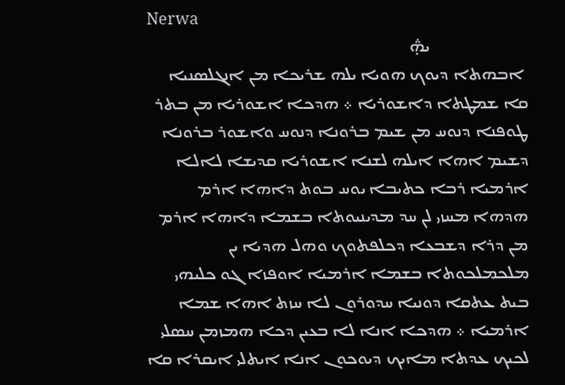Nerwa
                        ܞ
 ܐܒܗܬܐ ܕܝܘܟ ܗܘܝܐ ܝܠܗ ܫܪܝܟܐ ܡܢ ܐܢܓܠܤܢܝܐ ܩܐ ܫܡܛܬܐ ܕܐܫܘܪܝܐ ܀ ܗܕܟܐ ܐܫܘܪܝܐ ܡܢ ܒܬܪ ܛܘܦܢܐ ܕܢܘܚ ܡܢ ܫܝܡ ܒܪܘܢܐ ܕܢܘܚ ܘܐܫܘܪ ܒܪܘܢܐ ܕܫܝܡ ܐܗܐ ܐܝܠܗ ܠܫܢܐ ܐܫܘܪܝܐ ܩܕܝܫܐ ܠܐܠܐ ܐܪܡܝܐ ܪܒܐ ܟܬܝܒܐ ܝܘܚ ܒܘܬ ܕܐܗܐ ܐܪܡ ܗܕܗܐ ܡܚܙܝ ܠܢ ܚܕ ܡܕܝܢܝܘܬܐ ܒܫܡܐ ܕܐܗܐ ܐܪܡ ܡܢ ܕܪܐ ܕܫܒܥܐ ܕܟܠܦܬܘܟ ܘܗܠ ܗܕܝܐ ܝܢ ܡܠܟܡܠܟܘܬܐ ܒܫܡܐ ܐܪܡܝܐ ܐܘܦܙܐ ܓܘ ܟܠܝܗܝ ܒܝܬ ܥܬܩܐ ܕܘܢܝܐ ܚܕܘܪܘܢ ܠܐ ܚܙܬ ܐܗܐ ܫܡܐ ܐܪܡܝܐ ܀ ܗܕܟܐ ܐܢܐ ܠܐ ܒܥܝܢ ܕܟܐ ܗܡܙܡܢ ܚܤܠܝ ܠܟܝܟ ܥܕܬܐ ܡܐܝܟ ܕܝܘܟܘܢ ܐܢܐ ܐܝܬܠܝ ܐܝܩܪܐ ܩܐ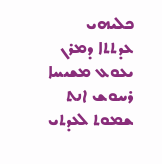ܟܠܝܗܝ ܥܕܬܬܐ ܕܡܪܢ ܝܥܘܥ ܡܫܝܚܐ ܪܚܘܫ ܐܢܬ ܫܡܘܬ ܠܥܕܬܝ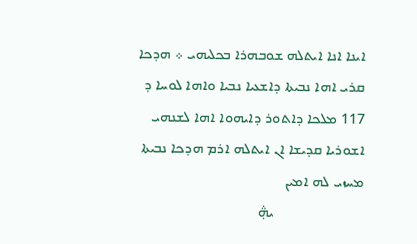ܐܝܢܐ ܐܢܐ ܐܝܬܠܗ ܫܘܒܗܪܐ ܒܟܠܝܗܝ ܀ ܗܕܟܐ ܩܪܝ ܐܗܐ ܢܒܝܬܐ ܕܐܫܥܝܐ ܢܒܝܐ ܘܐܗܐ ܠܘܚܐ ܕ 117 ܡܠܟܐ ܕܐܬܘܪ ܕܐܝܗܘܐ ܐܗܐ ܠܫܢܗܝ ܐܫܘܪܝܐ ܩܕܝܫܐ ܐܢ ܐܝܬܠܗ ܐܪܡ ܗܕܟܐ ܢܒܝܬܐ ܡܚܙܝ ܠܗ ܐܡܝܢ
                         ܞ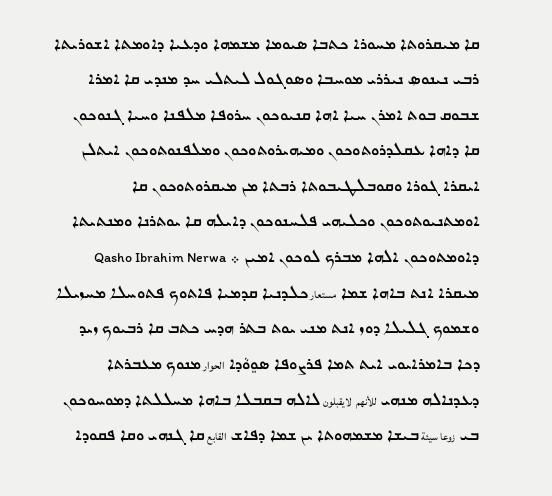ܩܐ ܡܝܩܪܘܬܐ ܡܚܘܪܐ ܟܬܒܐ ܣܝܘܡܐ ܡܫܡܗܐ ܘܕܥܝܐ ܕܐܘܡܬܐ ܐܫܘܪܝܬܐ ܪܒܝ ܢܝܢܘܤ ܢܝܪܪܝ ܡܘܚܒܐ ܘܤܘܓܘܠ ܠܝܬܠܝ ܚܕ ܡܢܕܝ ܩܐ ܐܡܪܐ ܫܒܘܩ ܒܘܬ ܐܡܪܢ ܚܝܐ ܐܗܐ ܩܢܝܘܟܘܢ ܚܪܘܦܐ ܡܠܦܢܐ ܘܚܝܐ ܓܢܘܟܘܢ ܩܐ ܕܐܗܐ ܥܩܠܕܪܘܬܘܟܘܢ ܘܡܝܗܝܪܘܬܘܟܘܢ ܘܡܠܦܢܘܬܘܟܘܢ ܐܝܬܠܢ ܐܝܩܪܐ ܓܘܪܐ ܘܩܘܒܠܛܝܒܘܬܐ ܪܒܬܐ ܡܢ ܡܝܩܪܘܬܘܟܘܢ ܩܐ ܐܘܡܬܢܝܘܬܘܟܘܢ ܘܟܠܝܗܝ ܦܠܚܢܘܟܘܢ ܕܐܝܠܗ ܩܐ ܝܘܬܪܢܐ ܘܡܢܬܝܬܐ ܕܐܘܡܬܘܟܘܢ ܐܠܗܐ ܡܒܪܟ ܠܘܟܘܢ ܐܡܝܢ ܀ Qasho Ibrahim Nerwa
ܡܝܩܪܐ ܐܢܬ ܒܐܗܐ ܫܡܐ مستعار ܟܠܕܢܝܐ ܩܕܡܝܐ ܦܐܬܘܟ ܦܬܘܚܠܐ ܡܚܙܝܠܐ ܘܫܡܘܟ ܓܠܝܠܐ ܕܘܙ ܐܢܬ ܡܢܝ ܝܘܬ ܒܬܪ ܗܕܚ ܟܬܒ ܩܐ ܪܒܝܘܟ ܙܝܕ ܕܟܐ ܒܐܡܪܐܝܘܝ ܐܝܬ ܬܡܐ ܦܪܨܘܦܐ ܣܘܸܘܵܕܐ الحوار ܡܢܘܟ ܡܥܒܪܬܐ ܕܥܕܢܐܠܗ ܡܢܗܝ للأنهم  لايقبلون ܠܐܠܗ ܒܩܒܠܐ ܒܐܗܐ ܡܚܠܠܬܐ ܕܡܘܚܘܟܘܢ ܒܝ زوعا سيئة ܒܝܫܐ ܡܫܡܗܘܬܐ ܝܢ ܫܡܐ ܕܦܐܫ القابع ܩܐ ܓܢܗܝ ܘܩܐ ܦܩܘܕܐ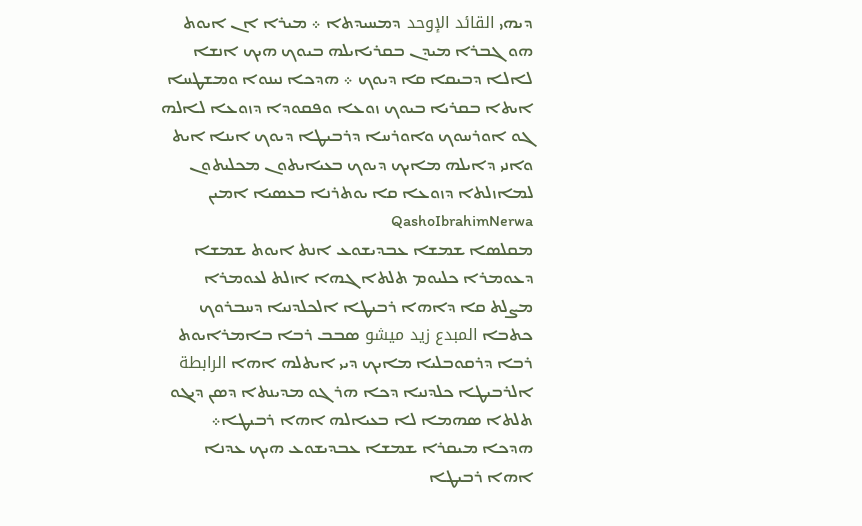ܕܝܗܝ القائد الإوحد ܕܡܚܝܕܬܐ ܀ ܡܝܪܐ ܐܢ ܐܝܘܬ ܗܘ ܓܒܪܐ ܡܝܕܢ ܒܩܪܝܐܝܠܗ ܒܝܘܟ ܗܝܟ ܐܢܫܐ ܠܐܠܐ ܕܒܝܩܐ ܩܐ ܕܝܘܟ ܀ ܗܕܟܐ ܢܝܢܘܐ ܘܡܫܛܚܐ ܐܝܬܐ ܒܩܪܝܐ ܒܝܘܟ ܙܘܥܐ ܘܦܩܘܕܐ ܕܙܘܥܐ ܠܐܠܗ ܓܘ ܐܘܪܚܘܟ ܘܐܘܪܚܐ ܕܪܒܝܛܐ ܕܝܘܟ ܐܝܢܐ ܐܝܬ ܘܐܢܝ ܕܐܝܠܗ ܡܐܝܟ ܕܝܘܟ ܒܥܝܐܝܬܘܢ ܡܟܠܝܬܘܢ ܠܡܐܙܠܬܐ ܕܙܘܥܐ ܩܐ ܝܘܬܪܢܐ ܒܥܤܝܐ ܐܡܝܢ QashoIbrahimNerwa
ܡܩܠܣܐ ܫܡܫܐ ܥܒܕܝܫܘܥ ܐܢܬ ܐܝܘܬ ܫܡܫܐ ܕܥܘܡܪܐ ܟܠܝܘܡ ܬܠܬܐ ܓܗܐ ܐܙܠܬ ܠܥܘܡܪܐ ܡܨܠܬ ܩܐ ܕܐܗܐ ܪܒܝܛܐ ܐܠܟܠܕܢܝܐ ܕܚܒܪܘܟ ܟܬܒܐ المبدع زيد ميشو ܤܒܒ ܪܒܐ ܒܐܡܪܐܝܘܬ ܪܒܐ ܕܪܩܘܒܠܝܐ ܡܐܝܟ ܕܝܝ ܐܝܬܠܗ ܐܗܐ الرابطة ܐܠܪܒܝܛܐ ܟܠܕܢܝܐ ܕܟܐ ܗܪ ܓܘ ܡܕܝܢܬܐ ܕܣܢ ܕܝܓܘ ܬܠܬܐ ܤܗܡܐ ܠܐ ܒܥܝܐܠܗ ܐܗܐ ܪܒܝܛܐ܀ ܗܕܟܐ ܡܝܩܪܐ ܫܡܫܐ ܥܒܕܝܫܘܥ ܗܝܟ ܥܕܢܐ ܐܗܐ ܪܒܝܛܐ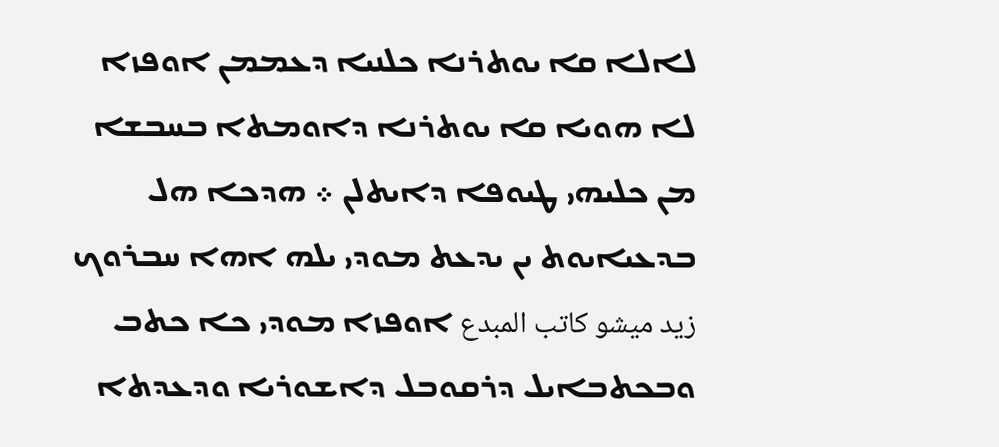ܠܐܠܐ ܩܐ ܝܘܬܪܢܐ ܟܠܢܝܐ ܕܥܡܡܢ ܐܘܦܙܐ ܠܐ ܗܘܝܐ ܩܐ ܝܘܬܪܢܐ ܕܐܘܡܬܐ ܒܚܒܫܐ ܡܢ ܟܠܝܗܝ ܛܝܘܦܐ ܕܐܝܬܠܢ ܀ ܗܕܟܐ ܗܠ ܒܕܥܝܐܝܘܬ ܝܢ ܝܕܥܬ ܡܘܕܝ ܝܠܗ ܐܗܐ ܚܒܪܘܟ زيد ميشو كاتب المبدع ܐܘܦܙܐ ܡܘܕܝ ܟܐ ܟܬܒ ܘܒܟܬܒܐܝܠ ܕܪܩܘܒܠ ܕܐܫܘܪܝܐ ܘܕܥܕܬܐ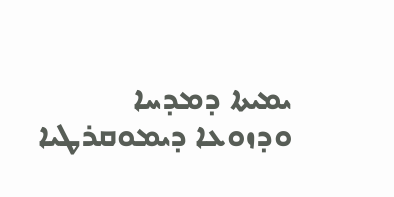ܝܡܝܬܐ ܕܡܕܚܐ ܘܕܙܘܥܐ ܕܝܡܘܩܪܛܝܐ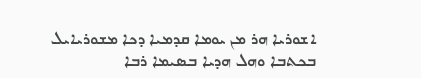ܐܫܘܪܝܐ ܗܪ ܡܢ ܝܘܡܐ ܩܕܡܝܐ ܕܟܐ ܡܫܘܪܝܐܝܠ ܒܟܬܒܐ ܘܗܠ ܗܕܝܐ ܒܤܝܡܐ ܪܒܐ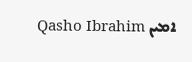ܐܡܝܢ Qasho Ibrahim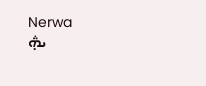Nerwa
                             ܞ